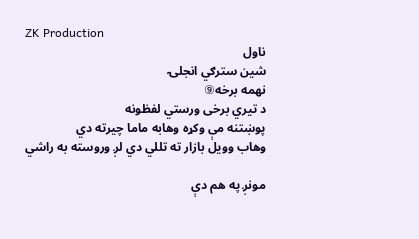ZK Production
ناول
شين سترګي انجلۍ
نهمه برخه⑨
د تیري برخی ورستي لفظونه
پوښتنه مې وکړه وهابه ماما چیرته دي
وهاب وویل بازار ته تللي دي لږ وروسته به راشي

مونږ په هم دې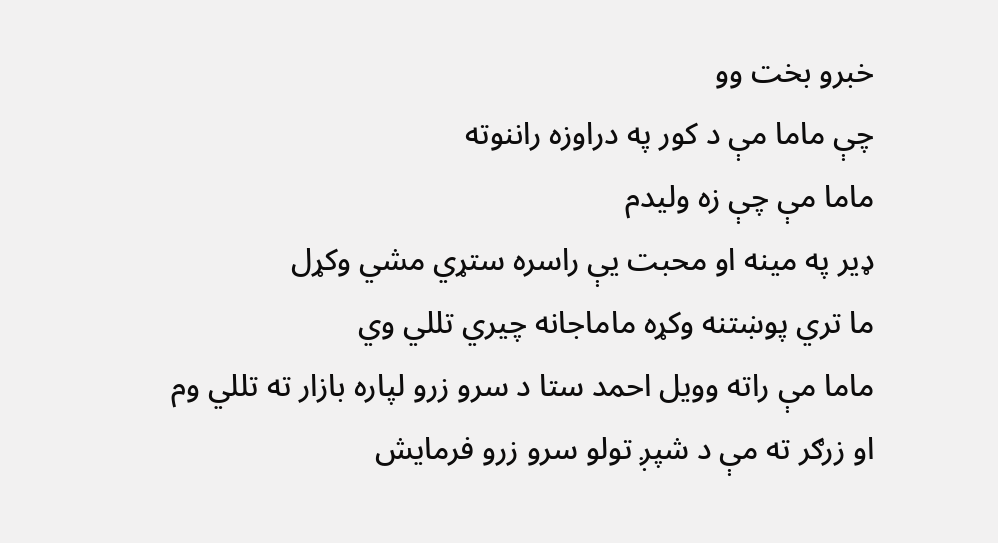خبرو بخت وو
چې ماما مې د کور په دراوزه راننوته
ماما مې چې زه ولیدم
ډیر په مینه او محبت یې راسره ستړي مشي وکړل
ما تري پوښتنه وکړه ماماجانه چیري تللي وي
ماما مې راته وویل احمد ستا د سرو زرو لپاره بازار ته تللي وم
او زرګر ته مې د شپږ تولو سرو زرو فرمایش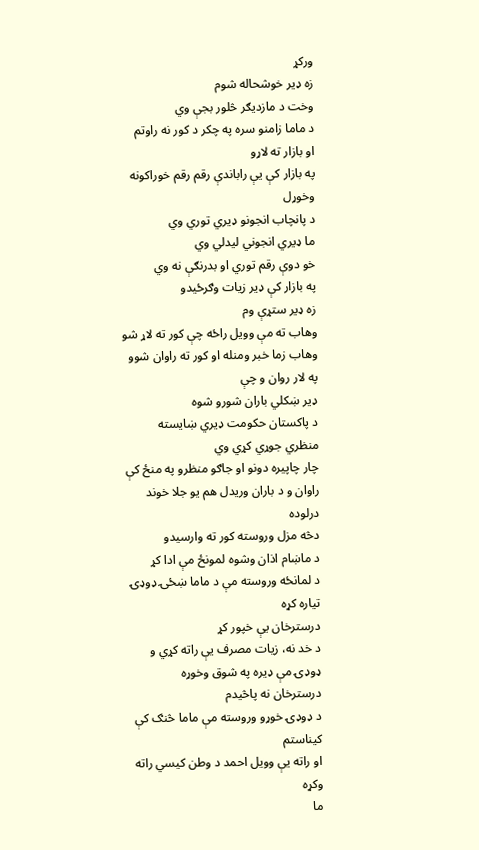ورکړ
زه ډیر خوشحاله شوم
وخت د مازدیګر څلور بجې وي
د ماما زامنو سره په چکر د کور نه راوتم
او بازار ته لاړو
په بازار کې یې راباندې رقم رقم خوراکونه وخوړل
د پانچاب انجونو ډیري توري وي
ما ډیري انجوني لیدلي وي
خو دوې رقم توري او بدرنګې نه وي
په بازار کې ډیر زیات وګرځیدو
زه ډیر ستړې وم
وهاب ته مې وویل راځه چې کور ته لاړ شو
وهاب زما خبر ومنله او کور ته راوان شوو
په لار روان و چې
ډیر ښکلي باران شورو شوه
د پاکستان حکومت ډیري ښایسته منظري جوړي کړي وي
چار چاپیره دونو او جاګو منظرو په منځ کې راوان و د باران وریدل هم یو جلا خوند درلوده
دڅه مزل وروسته کور ته وارسیدو
د ماښام اذان وشوه لمونځ مې ادا کړ
د لمانځه وروسته مې د ماما ښځۍ ډوډۍ تیاره کړه
درسترخان یې خپور کړ
د خد نه، زیات مصرف یې راته کړي و
ډوډۍ مې ډیره په شوق وخوړه
درسترخان نه پاڅیدم
د ډوډۍ خوړو وروسته مې ماما څنګ کې کیناستم
او راته یې وویل احمد د وطن کیسي راته وکړه
ما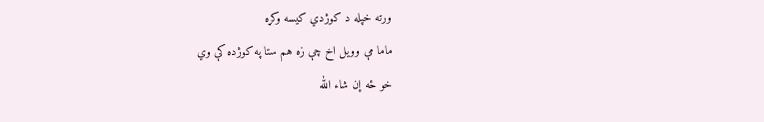ورته خپله د کوژدي کیسه وکړه
ماما مې وویل اخ چې زه هم ستا په کوژده کې وي
خو ځه إن شاء الله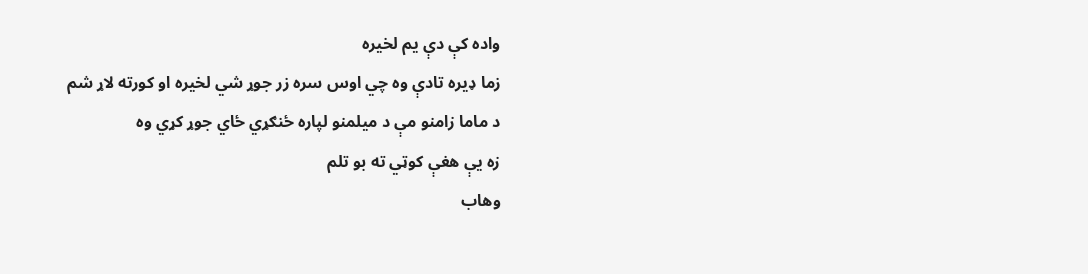واده کې دې یم لخیره
زما ډیره تادې وه چي اوس سره زر جوړ شي لخیره او کورته لاړ شم
د ماما زامنو مې د میلمنو لپاره ځنګړي ځاي جوړ کړي وه
زه یې هغې کوټي ته بو تلم
وهاب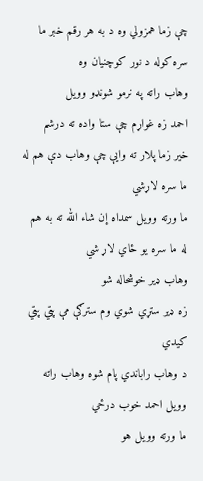چې زما همزولي وه د به هر رقم خبر ما سره کوله د نور کوچنیان وه
وهاب راته په نرمو شونډو وویل
احمد زه غواړم چې ستا واده ته درشم
خیر زما پلار ته وایې چې وهاب دې هم له ما سره لاړشي
ما ورته وویل سمداه إن شاء الله ته به هم له ما سره یو ځاي لاړ شي
وهاب ډیر خوشحاله شو
زه ډیر ستړي شوي وم سترګې مې پټي پټي کیدي
د وهاب راباندي پام شوه وهاب راته
وویل احمد خوب درځي
ما ورته وویل هو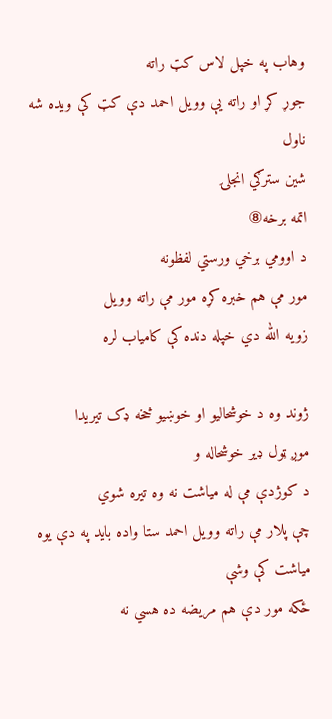وهاب په خپل لاس کټ راته
جوړ کړ او راته یې وویل احمد دې کټ کې ویده شه
ناول
شين سترګي انجلۍ
اتمه برخه⑧
د اوومي برخي ورستي لفظونه
مور مې هم خبره کړه مور مې راته وویل
زويه الله دي خپله دنده کې کامیاب لره

ژوند وه د خوشحالیو او خوښیو څخه ډک تیریدا
موږ ټول ډیر خوشحاله و
د کوژدې مې له میاشت نه وه تیره شوي
چې پلار مې راته وویل احمد ستا واده باید په دې یوه میاشت کې وشې
ځکه مور دې هم مریضه ده هسي نه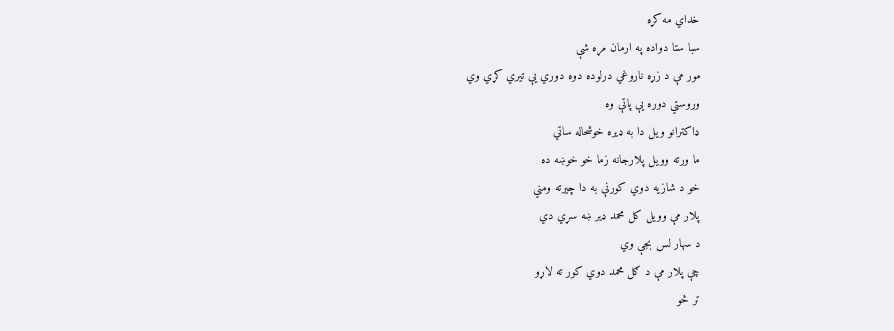خداي مه کړه
سبا ستا دواده په ارمان مړه شې
مور مې د زړه ناروغي درلوده دوه دوري یې تیري کړي وي
وروستي دوره یې پاتې وه
ډاکترانو ویل دا به ډیره خوشحاله ساتي
ما ورته وویل پلارجانه زما خو خوښه ده
خو د شازیه دوي کورنې به دا چیرته ومني
پلار مې وویل کل محمد ډیر ښه سړي دي
د سهار لس بجې وي
چې پلار مې د ګل محمد دوي کور ته لاړو
تر څو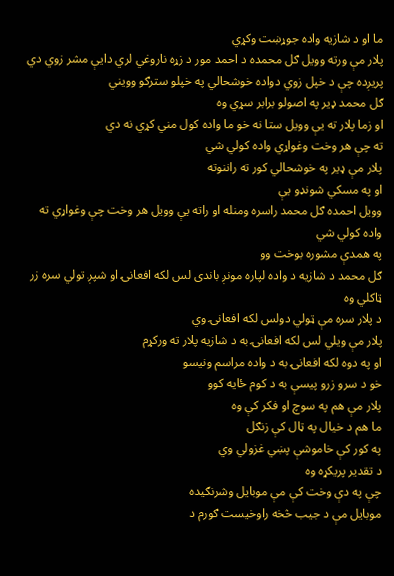ما او د شازیه واده جوړښت وکړي
پلار مې ورته وویل ګل محمده د احمد مور د زړه ناروغي لري دايې مشر زوي دي
پریږده چې د خپل زوي دواده خوشحالي په خپلو سترګو وویني
ګل محمد ډیر په اصولو برابر سړي وه
او زما پلار ته یې وویل ستا نه خو ما واده کول مني کړي نه دي
ته چې هر وخت وغواړي واده کولي شي
پلار مې ډیر په خوشحالي کور ته راننوته
او په مسکي شونډو یې
وویل احمده ګل محمد راسره ومنله او راته یې وویل هر وخت چې وغواړي ته واده کولي شي
په همدې مشوره بوخت وو
ګل محمد د شازیه د واده لپاره مونږ باندی لس لکه افعانۍ او شپږ تولي سره زر ټاکلي وه
د پلار سره مې ټولي دولس لکه افعانۍ وي
پلار مې ویلي لس لکه افعانۍ به د شازیه پلار ته ورکړم
او په دوه لکه افعانۍ به د واده مراسم ونیسو
خو د سرو زرو پيسې به د کوم ځايه کوو
پلار مې هم په سوچ او فکر کې وه
ما هم د خیال په ټال کې زنګل
په کور کې خاموشې پښي غزولي وي
د تقدیر پریکړه وه
چې په دې وخت کې مې موبایل وشرنګیده
موبایل مې د جیب څخه راوخیست ګورم د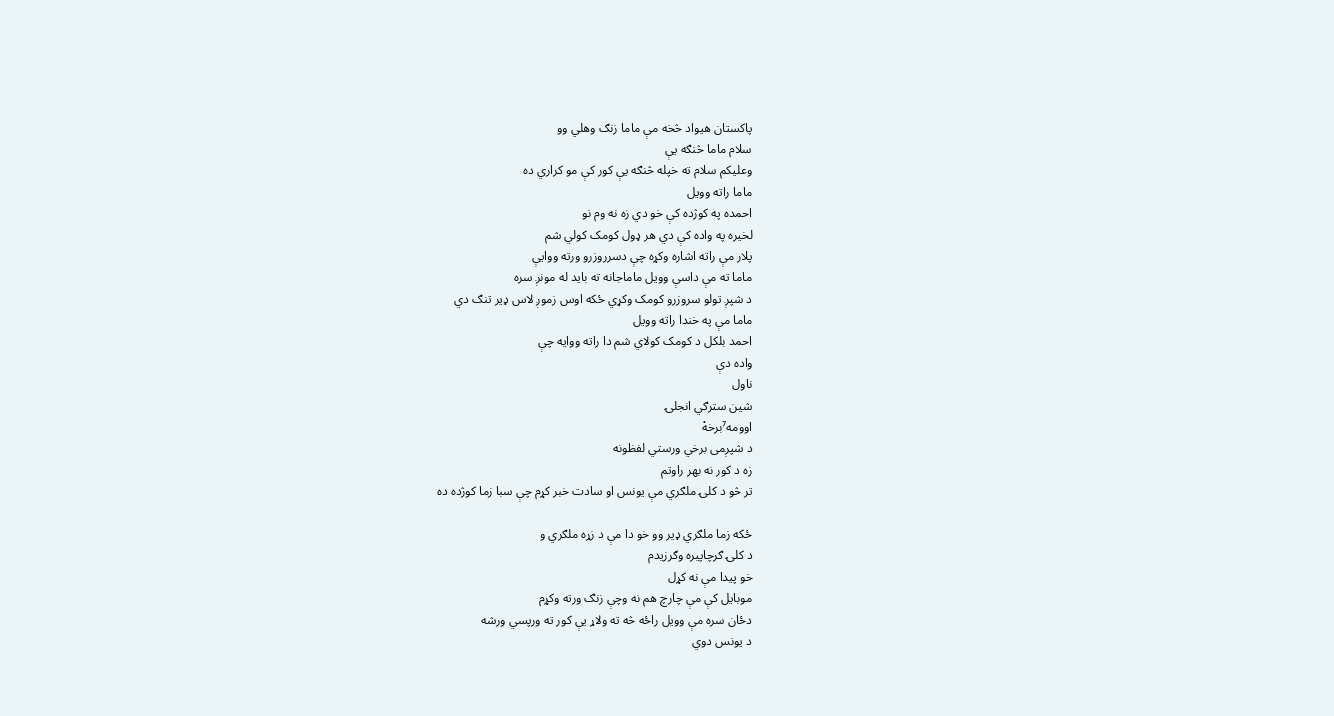پاکستان هیواد څخه مې ماما زنګ وهلي وو
سلام ماما څنګه یې
وعلیکم سلام ته خپله څنګه یې کور کې مو کراري ده
ماما راته وویل
احمده په کوژده کې خو دي زه نه وم نو
لخیره په واده کې دي هر ډول کومک کولي شم
پلار مې راته اشاره وکړه چې دسرروزرو ورته ووایې
ماما ته مې داسې وویل ماماجانه ته باید له مونږ سره
د شپږ تولو سروزرو کومک وکړي ځکه اوس زموږ لاس ډیر تنګ دي
ماما مې په خندا راته وویل
احمد بلکل د کومک کولاي شم دا راته ووایه چې
واده دې
ناول
شين سترګي انجلۍ
اوومه⁷برخهْ
د شپږمی برخي ورستي لفظونه
زه د کور نه بهر راوتم
تر څو د کلۍ ملګري مې یونس او سادت خبر کړم چې سبا زما کوژده ده

ځکه زما ملګري ډیر وو خو دا مې د زړه ملګري و
د کلۍ ګرچاپیره وګرزیدم
خو پیدا مې نه کړل
موبایل کې مې چارچ هم نه وچې زنګ ورته وکړم
دځان سره مې وویل راځه څه ته ولاړ یې کور ته ورپسي ورشه
د یونس دوي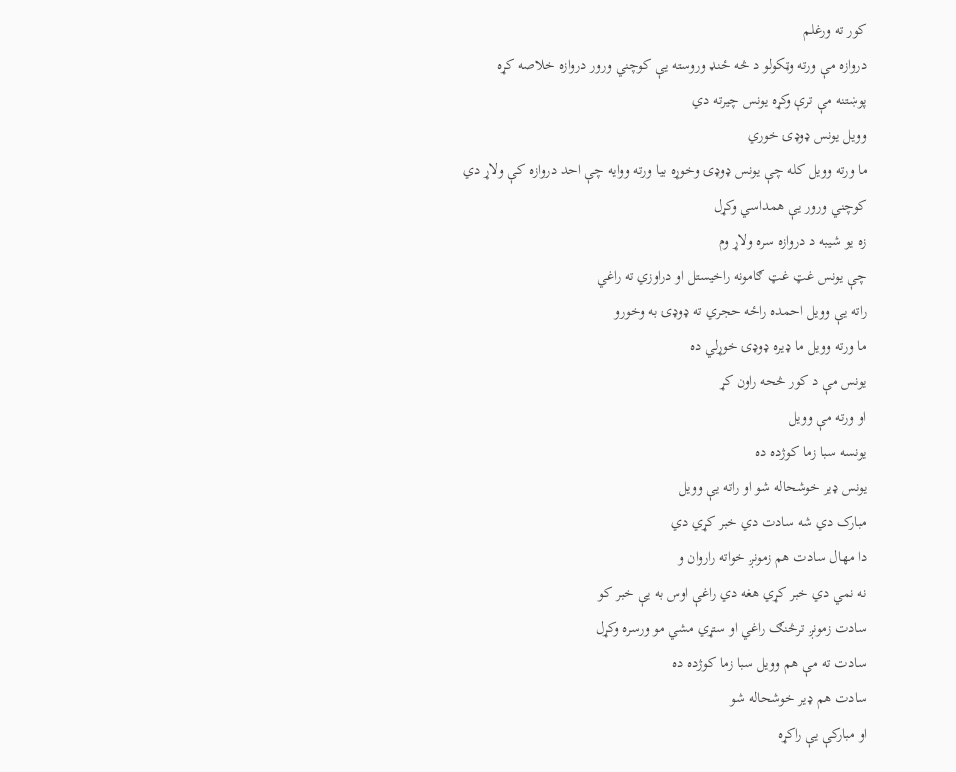کور ته ورغلم
دروازه مې ورته وټکولو د څه ځنډ وروسته یې کوچني ورور دروازه خلاصه کړه
پوښتنه مې ترې وکړه یونس چیرته دي
وویل یونس ډوډۍ خوري
ما ورته وویل کله چې یونس ډوډۍ وخوړه بیا ورته ووایه چې احد دروازه کې ولاړ دي
کوچني ورور یې همداسي وکړل
زه یو شیبه د دروازه سره ولاړ وم
چې یونس غټ غټ ګامونه راخیستل او دراوزي ته راغي
راته یې وویل احمده راځه حجري ته ډوډۍ به وخورو
ما ورته وویل ما ډیره ډوډۍ خوړلي ده
یونس مې د کور څحه راون کړ
او ورته مې وویل
یونسه سبا زما کوژده ده
یونس ډیر خوشحاله شو او راته یې وویل
مبارک دي شه سادت دي خبر کړي دي
دا مهال سادت هم زمونږ خواته راروان و
نه نمي دي خبر کړي هغه دي راغې اوس به یې خبر کو
سادت زمونږ ترڅنګ راغي او ستړي مشي مو ورسره وکړل
سادت ته مې هم وویل سبا زما کوژده ده
سادت هم ډیر خوشحاله شو
او مبارکې یې راکړه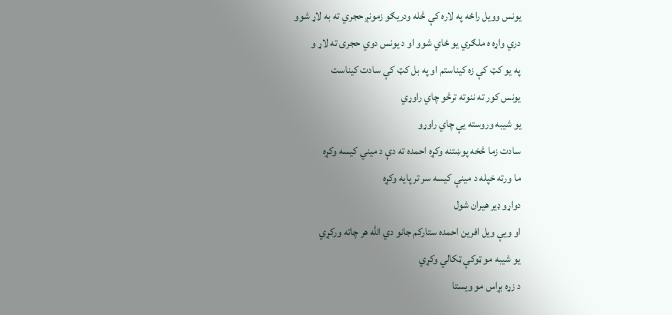یونس وویل راځه په لاره کې څله ودریګو زمونږ حجري ته به لاړ شوو
دري واړه ه ملګري یو ځاي شوو او د یونس دوي حجری ته لاړ و
په یو کټ کې زه کیناستم او په بل کټ کې سادت کیناست
یونس کور ته ننوته ترڅو چاي راوړي
یو شیبه وروسته یې چاي راوړو
سادت زما څخه پوښتنه وکړه احمده ته دې د میني کیسه وکړه
ما ورته خپله د مینې کیسه سر تر پايه وکړه
دواړو ډیر هیران شول
او ویې ویل افرین احمده ستارکم جانو دي الله هر چاته ورکړي
یو شیبه مو ټوکې ټکالي وکړي
د زړه بړاس مو ویستا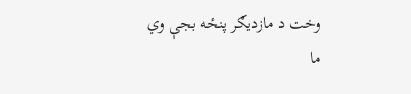وخت د مازدیګر پنځه بجې وي
ما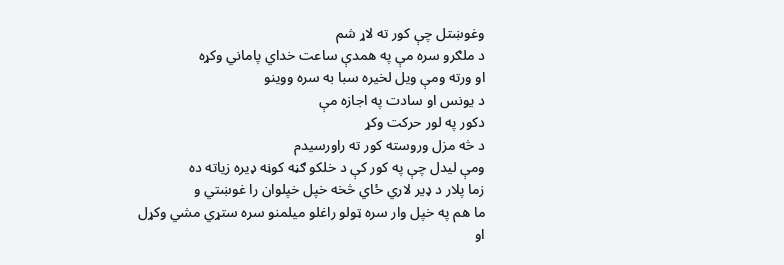وغوښتل چې کور ته لاړ شم
د ملګرو سره مې په همدې ساعت خداي پاماني وکړه
او ورته ومې ویل لخیره سبا به سره ووینو
د یونس او سادت په اجازه مې
دکور په لور حرکت وکړ
د څه مزل وروسته کور ته راورسیدم
ومې لیدل چې په کور کې د خلکو ګڼه کوڼه ډیره زیاته ده
زما پلار د ډیر لاري ځاي څخه خپل خپلوان را غوښتي و
ما هم په خپل وار سره ټولو راغلو میلمنو سره ستړي مشي وکړل
او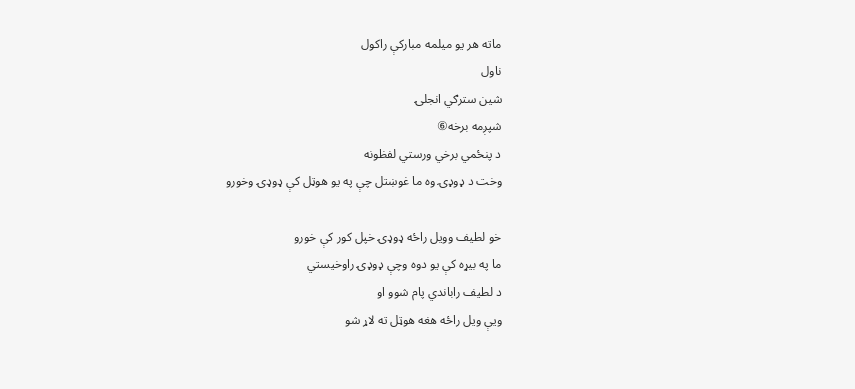ماته هر یو میلمه مبارکې راکول
ناول
شين سترګي انجلۍ
شپږمه برخه⑥
د پنځمي برخي ورستي لفظونه
وخت د ډوډۍ وه ما غوښتل چې په یو هوټل کې ډوډۍ وخورو

خو لطیف وویل راځه ډوډۍ خپل کور کې خورو
ما په بیړه کې یو دوه وچې ډوډۍ راوخیستي
د لطیف راباندي پام شوو او
ویې ویل راځه هغه هوټل ته لاړ شو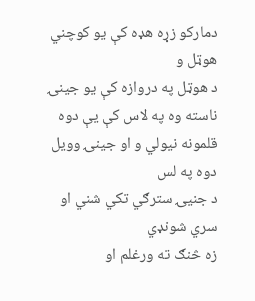دمارکو زړه هډه کې یو کوچني هوټل و
د هوټل په دروازه کې یو جینۍ ناسته وه په لاس کې یې دوه قلمونه نیولي و او جینۍ وویل دوه په لس
د جنیۍ سترګي تکي شني او سري شونډي
زه څنګ ته ورغلم او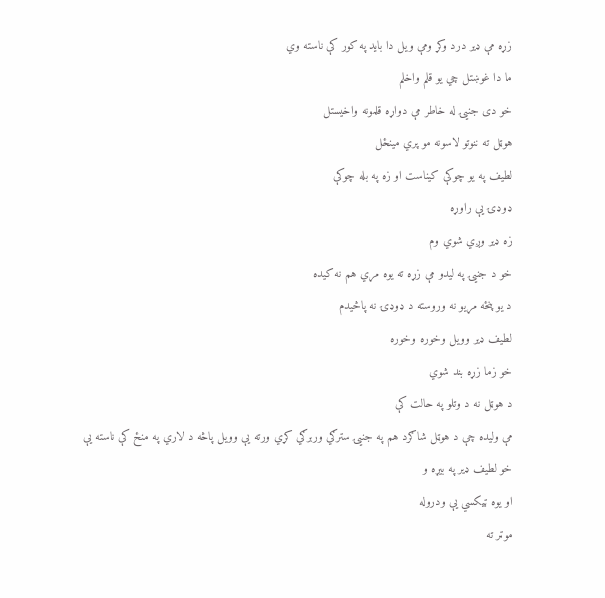زړه مې ډیر درد وکړ ومې ویل دا باید په کور کې ناسته وي
ما دا غوښتل چي یو قلم واخلم
خو دی جنیۍ له خاطر مې دواړه قلمونه واخیستل
هوټل ته ننوتو لاسونه مو پري مینځل
لطیف په یو چوکې کیناست او زه په بله چوکې
ډوډۍ یې راوړه
زه ډیر وږي شوي وم
خو د جنیۍ په لیدو مې زړه ته یوه مړي هم نه کیده
د یو پنځه مړیو نه وروسته د ډوډۍ نه پاڅیدم
لطیف ډیر وویل وخوره وخوره
خو زما زړه بند شوي
د هوټل نه د وتلو په حالت کې
مې ولیده چې د هوټل شاګرد هم په جنیۍ سترګي وربرګي کړي ورته یې وویل پاڅه د لاري په منځ کې ناسته یې
خو لطیف ډیر په بیړه و
او یوه ټیکسي یې ودروله
موټر ته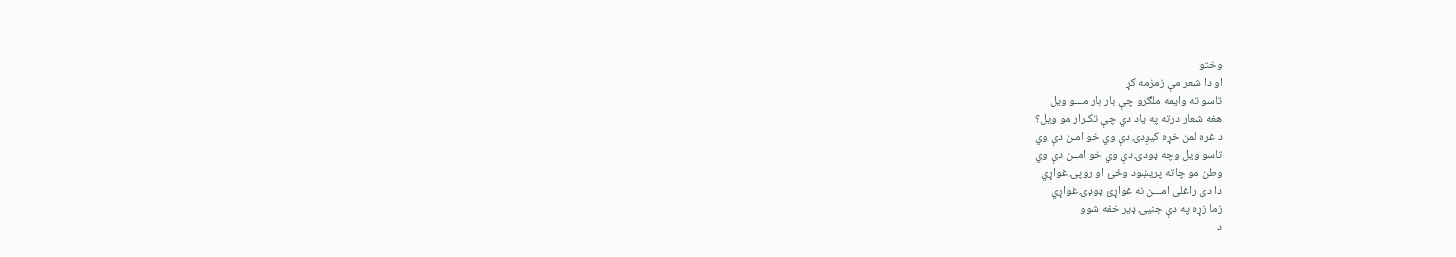وختو
او دا شعر مې زمزمه کړ
تاسو ته وایمه ملګرو چې بار بار مـــو ویل
هغه شعار درته په یاد دي چې تکـرار مو ویل؟
د غره لمن خړه کیږدۍ دې وي خو امـن دې وي
تاسو ویل وچه ډودۍ دې وي خو امــن دې وي
وطن مو چاته پریښود وځئ او روپۍ غواړي
دا دی راغلى امـــن نه غواړئ ډوډۍ غواړي
زما زړه په دې جنیۍ ډیر خفه شوو
د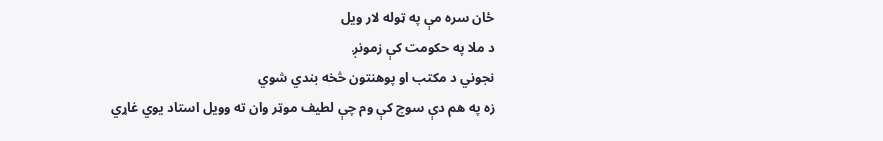ځان سره مې په ټوله لار ویل
د ملا په حکومت کې زمونږ
نجوني د مکتب او پوهنتون څخه بندي شوي
زه په هم دې سوچ کې وم چې لطیف موټر وان ته وویل استاد یوي غاړي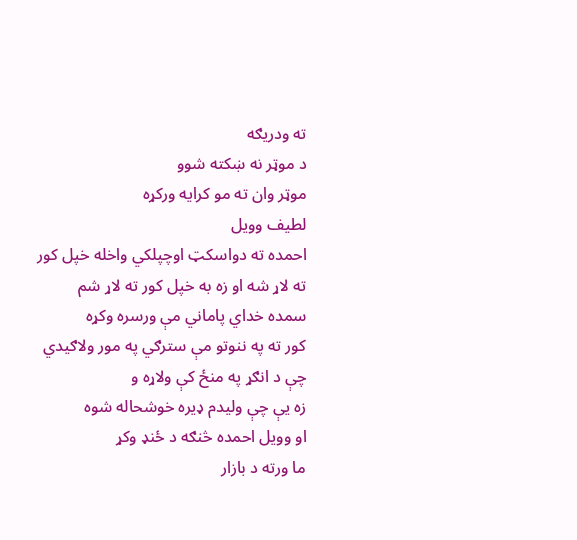ته ودریګه
د موټر نه ښکته شوو
موټر وان ته مو کرایه ورکړه
لطیف وویل
احمده ته دواسکټ اوچپلکي واخله خپل کور ته لاړ شه او زه به خپل کور ته لاړ شم
سمده خداي پاماني مې ورسره وکړه
کور ته په ننوتو مې سترګي په مور ولاګیدي
چې د انګړ په منځ کې ولاړه و
زه یې چې ولیدم ډیره خوشحاله شوه
او وویل احمده څنګه د ځنډ وکړ
ما ورته د بازار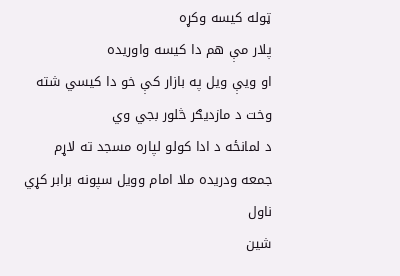ټوله کیسه وکړه
پلار مې هم دا کیسه واوریده
او ویې ویل په بازار کې خو دا کیسي شته
وخت د مازدیګر څلور بجي وي
د لمانځه د ادا کولو لپاره مسجد ته لاړم
جمعه ودریده ملا امام وویل سپونه برابر کړي
ناول
شين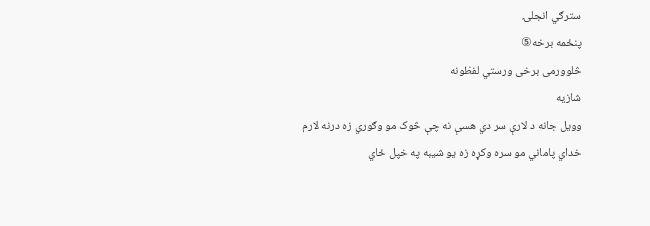سترګي انجلۍ
پنځمه برخه⑤
څلوورمی برخی ورستي لفظونه
شازیه
وویل جانه د لارې سر دي هسې نه چې څوک مو وګوري زه درنه لارم خداي پاماني مو سره وکړه زه یو شیبه په خپل ځاي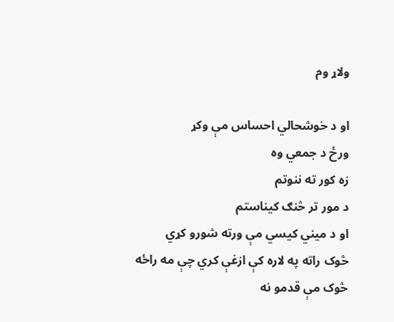ولاړ وم

او د خوشحالي احساس مې وکړ
ورځ د جمعي وه
زه کور ته ننوتم
د مور تر څنګ کیناستم
او د میني کیسي مې ورته شورو کړي
څوک راته په لاره کې ازغې کري چې مه راځه
څوک مې قدمو نه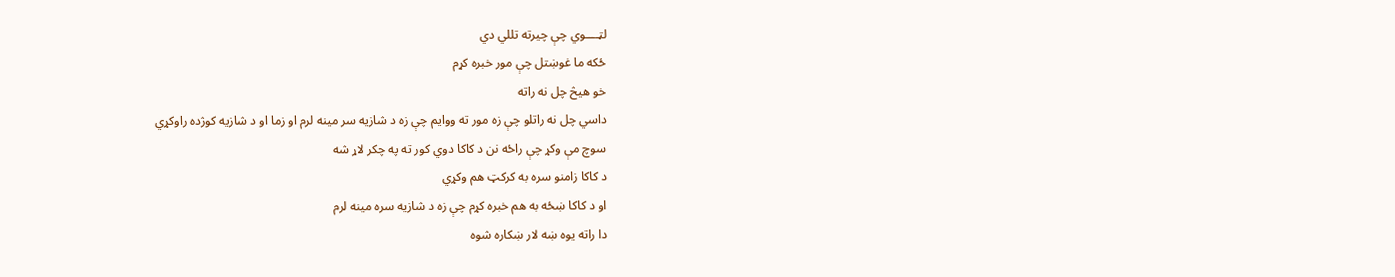لټــــوي چې چیرته تللي دي
ځکه ما غوښتل چې مور خبره کړم
خو هیڅ چل نه راته
داسي چل نه راتلو چې زه مور ته ووایم چې زه د شازیه سر مینه لرم او زما او د شازیه کوژده راوکړي
سوچ مې وکړ چې راځه نن د کاکا دوي کور ته په چکر لاړ شه
د کاکا زامنو سره به کرکټ هم وکړي
او د کاکا ښځه به هم خبره کړم چې زه د شازیه سره مینه لرم
دا راته یوه ښه لار ښکاره شوه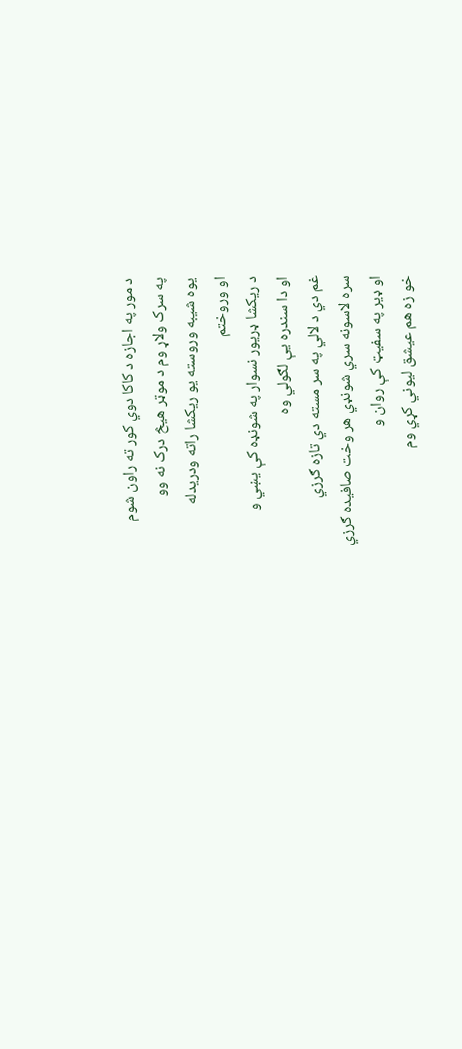د مور په اجازه د کاکا دوي کور ته راون شوم
په سرک ولاړ وم د موټر هیڅ درک نه وو
یوه شیبه وروسته یو ریکشا راته ودریدله
او وروختم
د ریکشا ډریور نسوار په شونډه کې یښي و
او دا سندره یې لګولي وه
غم دي د لالي په سر مسته دي تازه ګرزي
سره لاسونه سري شونډي هر وخت صافیده ګرزي
او ډیر په سفیټ کې روان و
خو زه هم عیشق لیوني کړي وم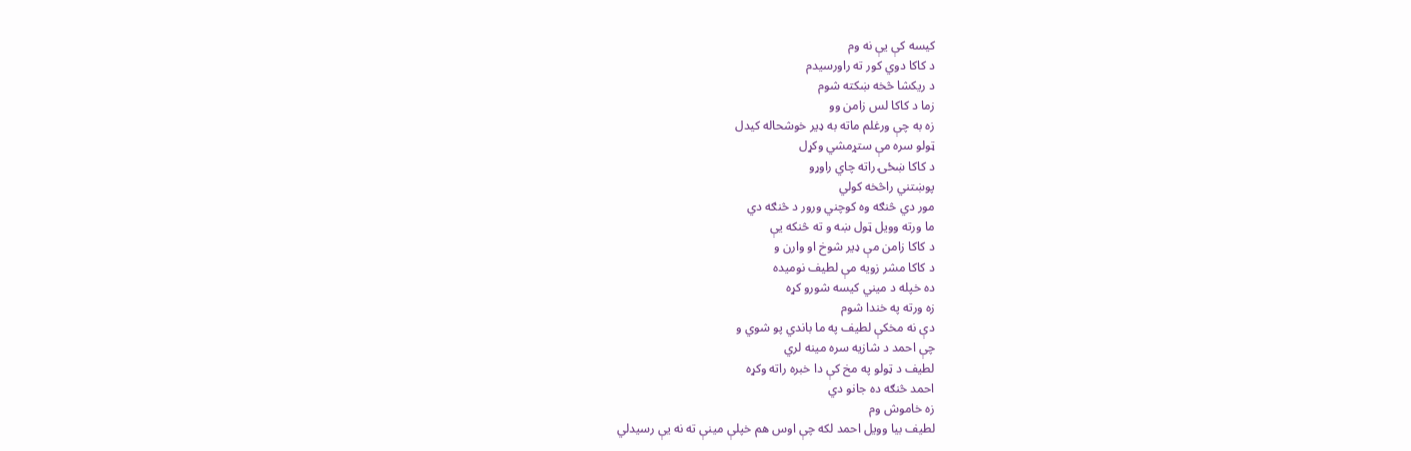کیسه کې یې نه وم
د کاکا دوي کور ته راورسیدم
د ریکشا څخه ښکته شوم
زما د کاکا لس زامن وو
زه به چې ورغلم ماته به ډیر خوشحاله کیدل
ټولو سره مې ستړمشي وکړل
د کاکا ښځۍ راته چاي راوړو
پوښتني راڅخه کولي
مور دي څنګه وه کوچني ورور د څنګه دي
ما ورته وویل ټول ښه و ته څنکه یې
د کاکا زامن مې ډیر شوخ او وارن و
د کاکا مشر زویه مې لطیف نومیده
ده خپله د میني کیسه شورو کړه
زه ورته په خندا شوم
دې نه مخکې لطیف په ما باندي پو شوي و
چې احمد د شازیه سره مینه لري
لطیف د ټولو په مخ کې دا خبره راته وکړه
احمد څنګه ده جانو دي
زه خاموش وم
لطیف بیا وویل احمد لکه چې اوس هم خپلې مینې ته نه یې رسیدلي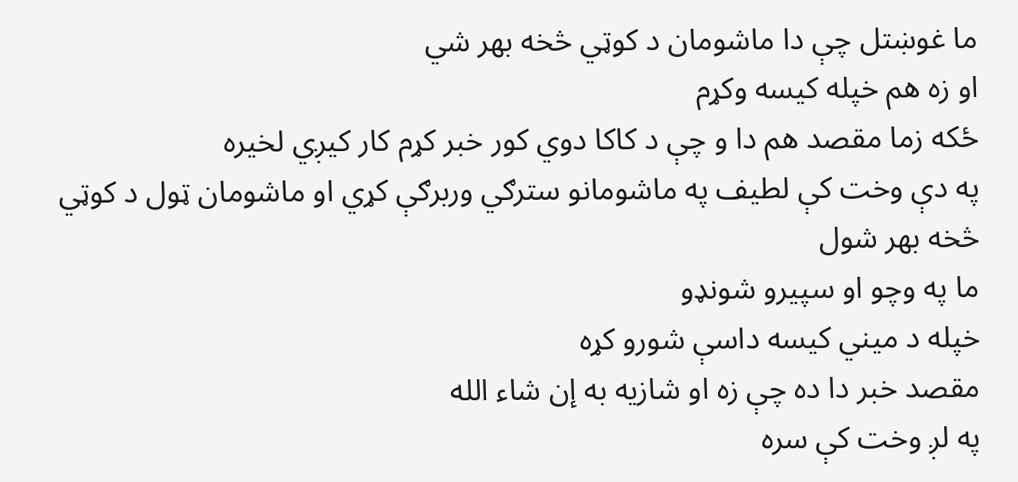ما غوښتل چې دا ماشومان د کوټي څخه بهر شي
او زه هم خپله کیسه وکړم
ځکه زما مقصد هم دا و چې د کاکا دوي کور خبر کړم کار کیږي لخیره
په دې وخت کې لطیف په ماشومانو سترګي وربرګې کړي او ماشومان ټول د کوټي څخه بهر شول
ما په وچو او سپیرو شونډو
خپله د میني کیسه داسې شورو کړه
مقصد خبر دا ده چې زه او شازیه به إن شاء الله
په لږ وخت کې سره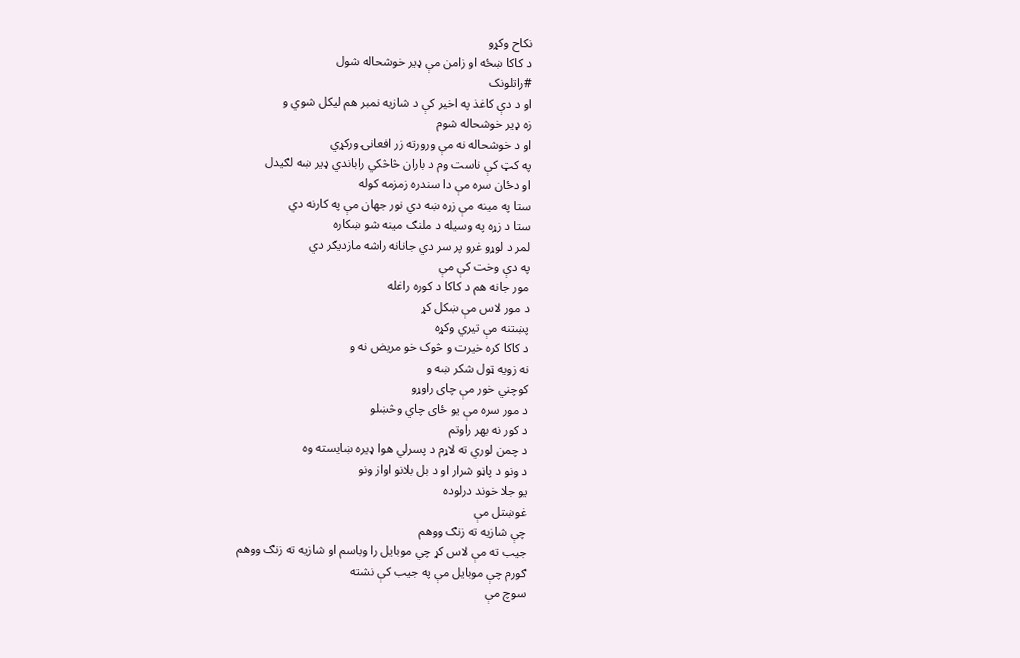نکاح وکړو
د کاکا ښځه او زامن مې ډیر خوشحاله شول
#راتلونک
او د دې کاغذ په اخیر کې د شازیه نمبر هم لیکل شوي و
زه ډیر خوشحاله شوم
او د خوشحاله نه مې ورورته زر افعانۍ ورکړي
په کټ کې ناست وم د باران څاڅکي راباندي ډیر ښه لګیدل
او دځان سره مې دا سندره زمزمه کوله
ستا په مینه مې زړه ښه دي نور جهان مې په کارنه دي
ستا د زړه په وسیله د ملنګ مینه شو ښکاره
لمر د لوړو غرو پر سر دي جانانه راشه مازدیګر دي
په دې وخت کې مې
مور جانه هم د کاکا د کوره راغله
د مور لاس مې ښکل کړ
پښتنه مې تیري وکړه
د کاکا کره خیرت و څوک خو مریض نه و
نه زویه ټول شکر ښه و
کوچني خور مې چای راوړو
د مور سره مې یو ځای چاي وڅښلو
د کور نه بهر راوتم
د چمن لوري ته لاړم د پسرلي هوا ډیره ښایسته وه
د ونو د پاڼو شرار او د بل بلانو اواز ونو
یو جلا خوند درلوده
غوښتل مې
چې شازیه ته زنګ ووهم
جیب ته مې لاس کړ چي موبایل را وباسم او شازیه ته زنګ ووهم
ګورم چې موبایل مې په جیب کې نشته
سوچ مې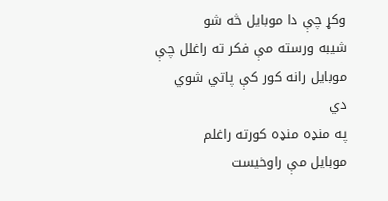وکړ چې دا موبایل څه شو
شیبه ورسته مې فکر ته راغلل چې موبایل رانه کور کې پاتي شوي دي
په منډه منډه کورته راغلم
موبایل مې راوخیست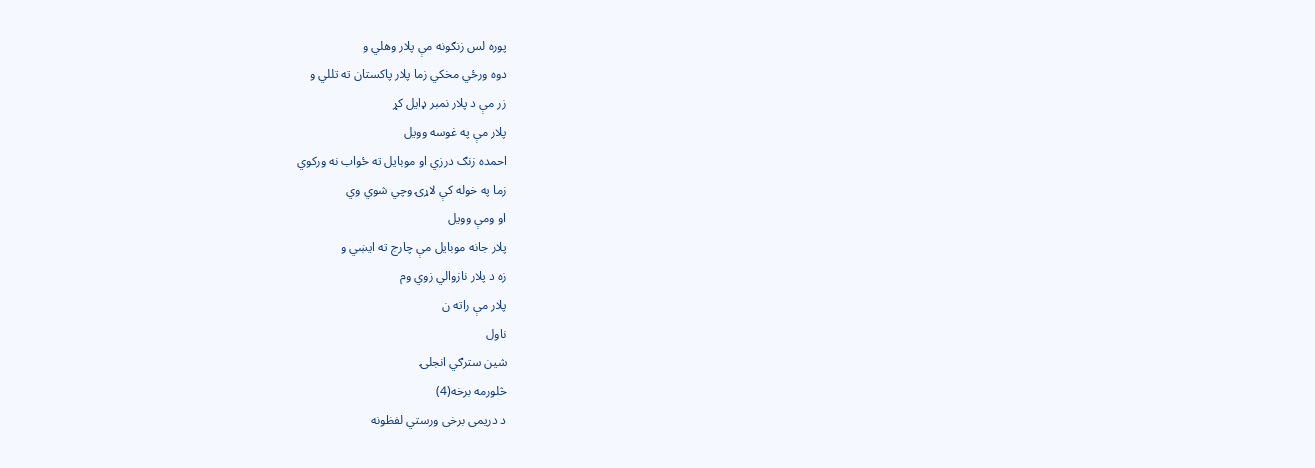پوره لس زنګونه مې پلار وهلي و
دوه ورځي مخکي زما پلار پاکستان ته تللي و
زر مې د پلار نمبر ډایل کړ
پلار مې په غوسه وویل
احمده زنګ درزي او موبایل ته ځواب نه ورکوي
زما په خوله کې لاړۍ وچي شوي وي
او ومې وویل
پلار جانه موبایل مې چارج ته ایښي و
زه د پلار نازوالي زوي وم
پلار مې راته ن
ناول
شين سترګي انجلۍ
څلورمه برخه(4)
د دریمی برخی ورستي لفظونه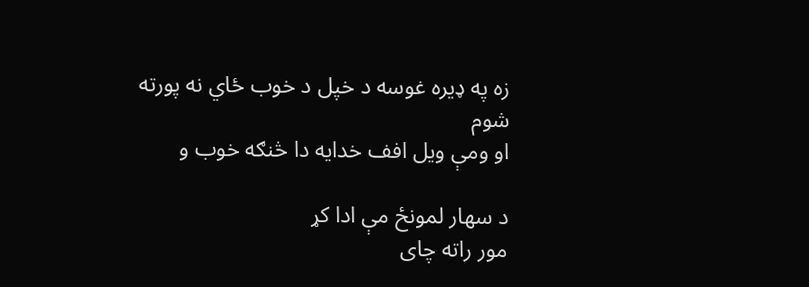زه په ډیره غوسه د خپل د خوب ځاي نه پورته شوم
او ومې ویل افف خدایه دا څنګه خوب و

د سهار لمونځ مې ادا کړ
مور راته چای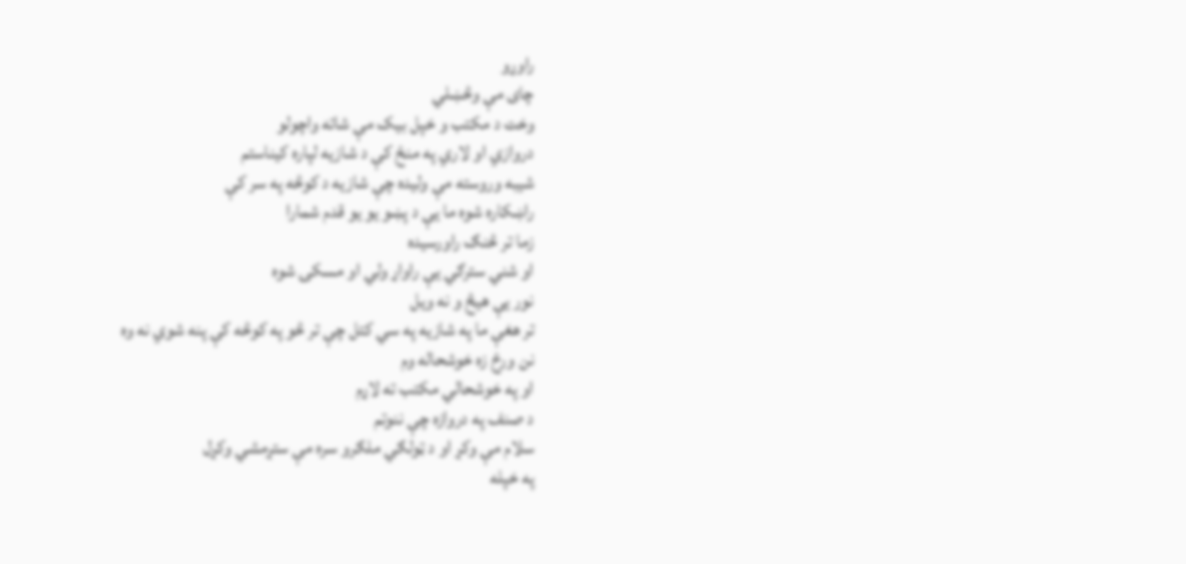راوړو
چای مې وڅښلي
وخت د مکتب و خپل بیک مې شاته واچولو
دروازي او لاري په منځ کې د شازیه لپاره کیناستم
شیبه وروسته مې ولیده چې شازیه د کوڅه په سر کې
راښکاره شوه ما یې د پښو یو یو قدم شمارا
زما تر څنګ راورسیده
او شني سترګي یې راواړ ولي او مسکۍ شوه
نور یې هیڅ و نه ویل
تر هغې ما په شازیه په سي کتل چې تر څو په کوڅه کې پنه شوي نه وه
نن ورځ زه خوشحاله وم
او په خوشحالي مکتب ته لاړم
د صنف په دروازه چې ننوتم
سلام مې وکړ او د ټولګي ملګرو سره مې ستړمشي وکړل
په خپله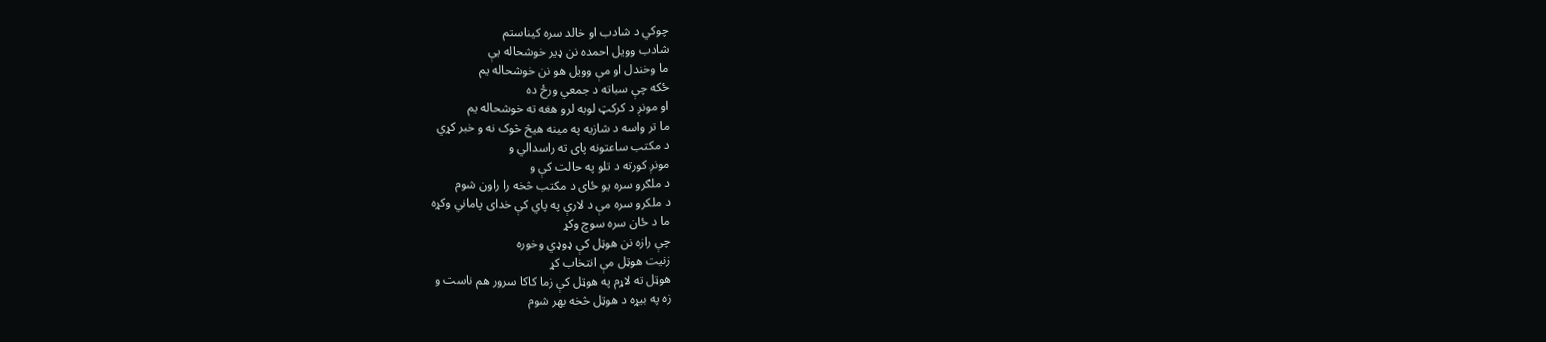چوکي د شادب او خالد سره کیناستم
شادب وویل احمده نن ډیر خوشحاله یې
ما وخندل او مې وویل هو نن خوشحاله یم
ځکه چې سباته د جمعي ورځ ده
او مونږ د کرکټ لوبه لرو هغه ته خوشحاله یم
ما تر واسه د شازیه په مینه هیڅ څوک نه و خبر کړي
د مکتب ساعتونه پای ته راسدالي و
مونږ کورته د تلو په حالت کې و
د ملګرو سره یو ځای د مکتب څخه را راون شوم
د ملکرو سره مې د لارې په پاي کې خدای پاماني وکړه
ما د ځان سره سوچ وکړ
چې رازه نن هوټل کې ډوډي وخوره
زنیت هوټل مې انتخاب کړ
هوټل ته لاړم په هوټل کې زما کاکا سرور هم ناست و
زه په بیړه د هوټل څخه بهر شوم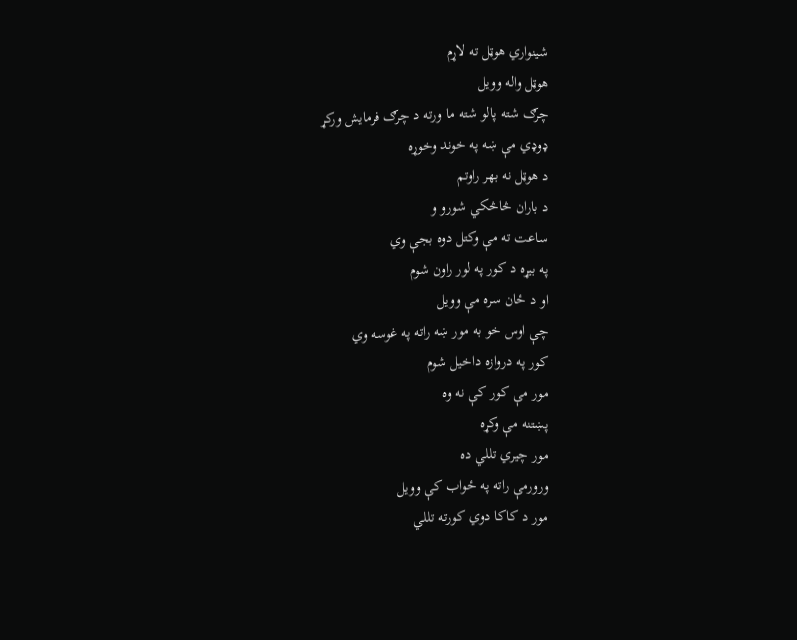شینواري هوټل ته لاړم
هوټل واله وویل
چرګ شته پالو شته ما ورته د چرګ فرمایش ورکړ
ډوډي مې ښه په خوند وخوړه
د هوټل نه بهر راوتم
د باران څاڅکي شورو و
ساعت ته مې وکتل دوه بجې وي
په بیړه د کور په لور راون شوم
او د ځان سره مې وویل
چې اوس خو به مور ښه راته په غوسه وي
کور په دروازه داخیل شوم
مور مې کور کې نه وه
پښتنه مې وکړه
مور چیري تللي ده
ورورمې راته په ځواب کې وویل
مور د کاکا دوي کورته تللي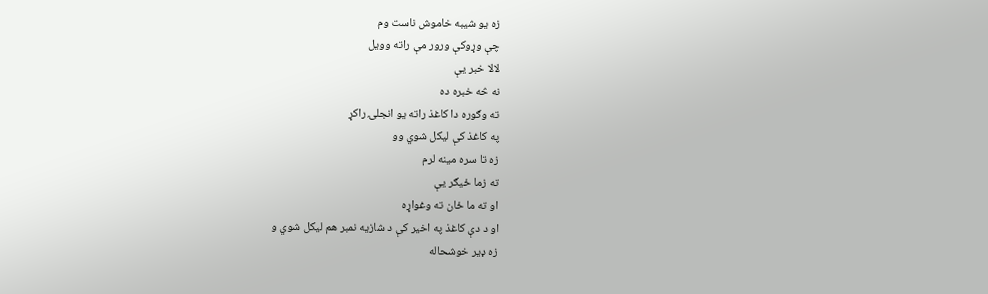زه یو شیبه خاموش ناست وم
چې وړوکې ورور مې راته وویل
لالا خبر یې
نه څه خبره ده
ته وګوره دا کاغذ راته یو انجلۍ راکړ
په کاغذ کې لیکل شوي وو
زه تا سره مینه لرم
ته زما ځیګر یې
او ته ما ځان ته وغواړه
او د دې کاغذ په اخیر کې د شازیه نمبر هم لیکل شوي و
زه ډیر خوشحاله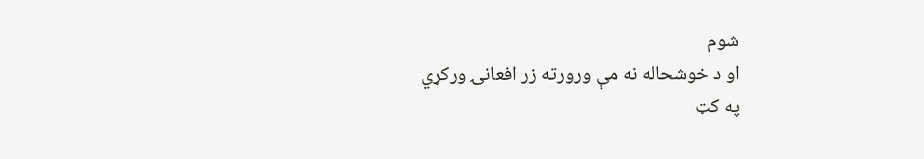شوم
او د خوشحاله نه مې ورورته زر افعانۍ ورکړي
په کټ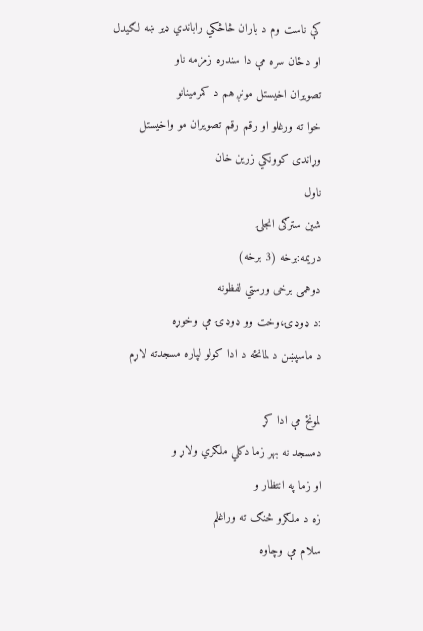کې ناست وم د باران څاڅکي راباندي ډیر ښه لګیدل
او دځان سره مې دا سندره زمزمه ناو
تصویران اخیستل مونږ هم د کمرمینانو
خوا ته ورغلو او رقم رقم تصویران مو واخیستل
وړاندی کوونکي زرين خان
ناول
شین سترګی انجلۍ
دریمه:برخه (3 برخه)
دوهمی برخی ورستي لفظونه
:د ډوډۍ،وخت وو ډوډۍ مې وخوړه
د ماسپښن د لمانځه د ادا کولو لپاره مسجدته لاړم

لمونځ مې ادا کړ
دمسجد نه بهر زما دکلي ملګري ولاړ و
او زما په انتظار و
زه د ملګرو څنګ ته وراغلم
سلام مې وچاوه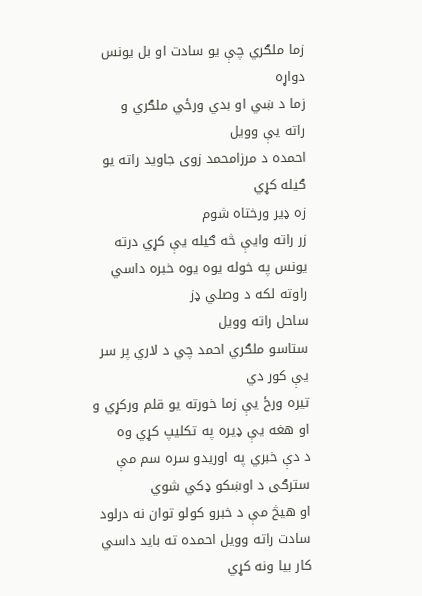زما ملګري چې یو سادت او بل یونس دواړه
زما د ښي او بدي ورځي ملګري و
راته یې وویل
احمده د مرزامحمد زوی جاوید راته یو ګیله کړي
زه ډیر ورختاه شوم
زر راته وایې څه ګیله یې کړي درته
یونس په خوله یوه یوه خبره داسي راوته لکه د وصلي ډز
ساحل راته وویل
ستاسو ملګري احمد چي د لاري پر سر یې کور دي
تیره ورځ یې زما خورته یو قلم ورکړي و
او هغه یې ډیره په تکلیپ کړي وه
د دې خبري په اوریدو سره سم مې
سترګی د اوښکو ډکي شوي
او هیڅ مې د خبرو کولو توان نه درلود
سادت راته وویل احمده ته باید داسي کار بیا ونه کړي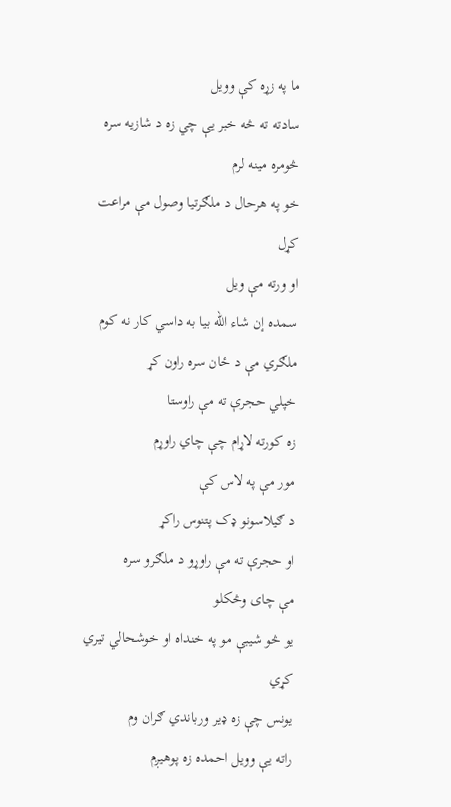ما په زړه کې وویل
سادته ته څه خبر يې چي زه د شازیه سره څومره مینه لرم
خو په هرحال د ملګرتیا وصول مې مراعت کړل
او ورته مې ویل
سمده إن شاء الله بیا به داسي کار نه کوم
ملګري مې د ځان سره راون کړ
خپلي حجرې ته مې راوستا
زه کورته لاړام چې چاي راوړم
مور مې په لاس کې
د ګیلاسونو ډک پتنوس راکړ
او حجرې ته مې راوړو د ملګرو سره
مې چای وڅکلو
یو څو شیبې مو په خنداه او خوشحالي تیري کړي
یونس چې زه ډیر ورباندي ګران وم
راته یې وویل احمده زه پوهیږم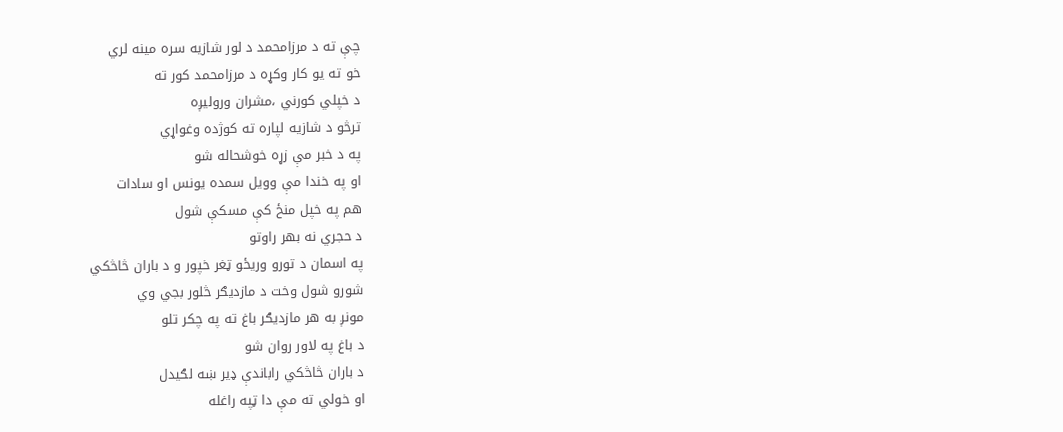چې ته د مرزامحمد د لور شازیه سره مینه لري
خو ته یو کار وکړه د مرزامحمد کور ته
د خپلي کورني ،مشران ورولیږه
ترڅو د شازیه لپاره ته کوژده وغواړي
په د خبر مې زړه خوشحاله شو
او په خندا مې وویل سمده یونس او سادات
هم په خپل منځ کې مسکې شول
د حجري نه بهر راوتو
په اسمان د تورو وریځو ټغر خپور و د باران څاڅکي
شورو شول وخت د مازدیګر څلور بجي وي
مونږ به هر مازدیګر باغ ته په چکر تلو
د باغ په لاور روان شو
د باران څاڅکي راباندې ډیر ښه لګیدل
او خولي ته مې دا ټپه راغله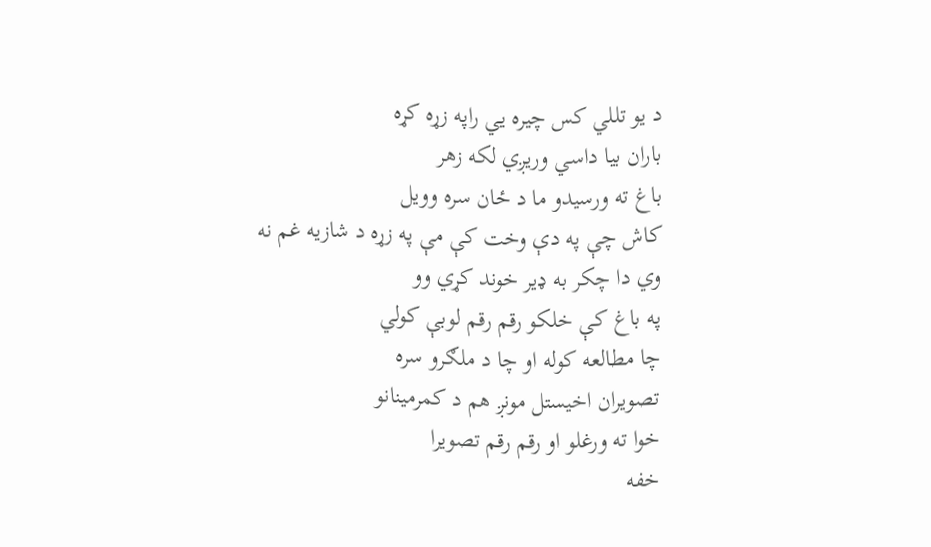د يو تللي کس چيره يي راپه زړه کړه
باران بیا داسي وريږي لکه زهر
باغ ته ورسیدو ما د ځان سره وویل
کاش چې په دې وخت کې مې په زړه د شازیه غم نه وي دا چکر به ډیر خوند کړي وو
په باغ کې خلکو رقم رقم لوبې کولي
چا مطالعه کوله او چا د ملګرو سره
تصویران اخیستل مونږ هم د کمرمینانو
خوا ته ورغلو او رقم رقم تصویرا
خفه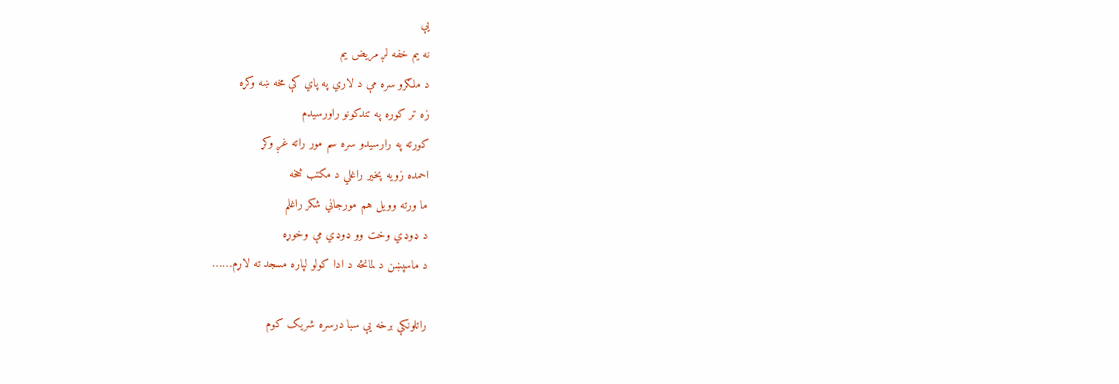یې
نه یم خفه لږ مریض یم
د ملګرو سره مې د لاري په پاي کې مخه ښه وکړه
زه تر کوره په تندکونو راورسیدم
کورته په رارسیدو سره سم مور راته غږ وکړ
احمده زویه پخیر راغلي د مکتب څخه
ما ورته وویل هم مورجاني شکر راغلم
د ډوډي وخت وو ډوډي مې وخوړه
د ماسپښن د لمانځه د ادا کولو لپاره مسجد ته لاړم……

راتلونکې برخه یې سبا درسره شریک کوم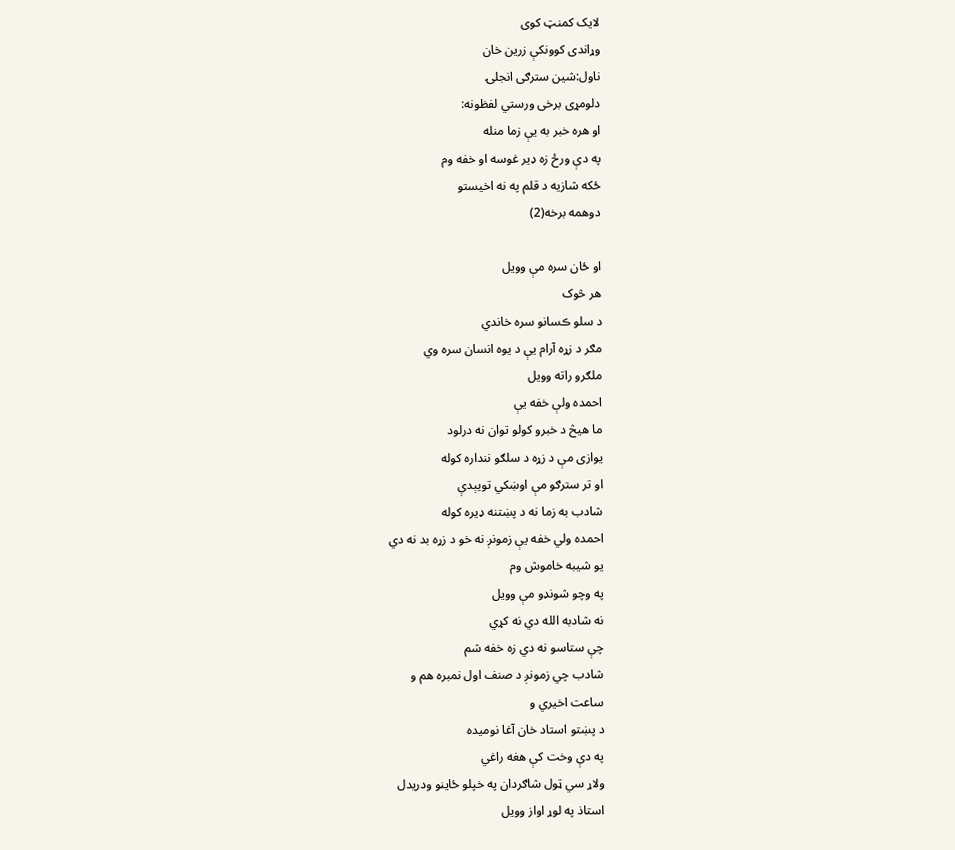لایک کمنټ کوی
وړاندی کوونکې زرين خان
ناول:شین سترګی انجلۍ
دلومړی برخی ورستي لفظونه:
او هره خبر به یې زما منله
په دې ورځ زه ډیر غوسه او خفه وم
ځکه شازیه د قلم په نه اخیستو
دوهمه برخه(2)

او ځان سره مې وویل
هر څوک
د سلو ڪسانو سره خاندي
مګر د زړه آرام یې د یوه انسان سره وي
ملګرو راته وویل
احمده ولې خفه یې
ما هیڅ د خبرو کولو توان نه درلود
یوازی مې د زړه د سلګو ننداره کوله
او تر سترګو مې اوښکي تویېدې
شادب به زما نه د پښتنه ډیره کوله
احمده ولي خفه یې زمونږ نه خو د زړه بد نه دي
یو شیبه خاموش وم
په وچو شونډو مې وویل
نه شادبه الله دي نه کړي
چې ستاسو نه دي زه خفه شم
شادب چي زمونږ د صنف اول نمبره هم و
ساعت اخیري و
د پښتو استاد خان آغا نومیده
په دې وخت کې هغه راغي
ولاړ سي ټول شاګردان په خپلو ځاینو ودریدل
استاذ په لوړ اواز وویل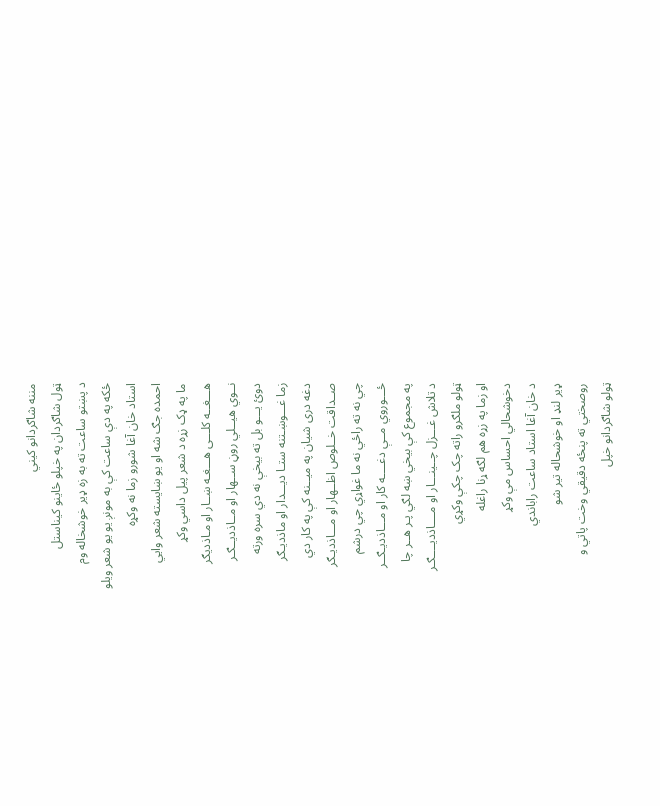مننه شاګردانو کیني
ټول شاګردان په خپلو ځاینو کیناستل
د پښتو ساعت ته به زه ډیر خوشخاله وم
ځکه په دې ساعت کې به مونږ یو یو شعر ویلو
استاد خان آغا شورو زما نه وکړه
احمده جګ شه او یو ښایسته شعر وایي
ما په ډک زړه د شعر پیل داسي وکړ
هـــغــه کلـــی هـــغـه ښــار او مـاذدیګر
نــوي هیــلي روڼ ســهار او مــاذدیــګـر
دوئ یـــو بل ته بیخې نه دي سره ورته
زما غـــوښـتنه ستـا دیـــدار او ماذدیـګر
دغه دری شیان په میــنه کې په کار دي
صــداقت خــلوص اظــهار او مـــاذدیـګر
چي نه ته راځي نه ما غواړي چي درشم
ځـــوروي مــې دغــــه کار او مـــاذدیـګــر
په مجموع کې بیخي ښه لګي پـر هــر چا
د تلاش غـــزل چــینـــار او مــــاذدیــــګـر
ټولو ملګرو راته چک چکې وکړي
او زما په زړه هم لګه ړنا راغله
دخوشحالي احساس مې وکړ
د خان آغا استاد ساعت راباندي
ډیر لنډ او خوشحاله تیر شو
روصختي ته پنځه دقیقي وخت پاتي و
ټولو شاګردانو خپل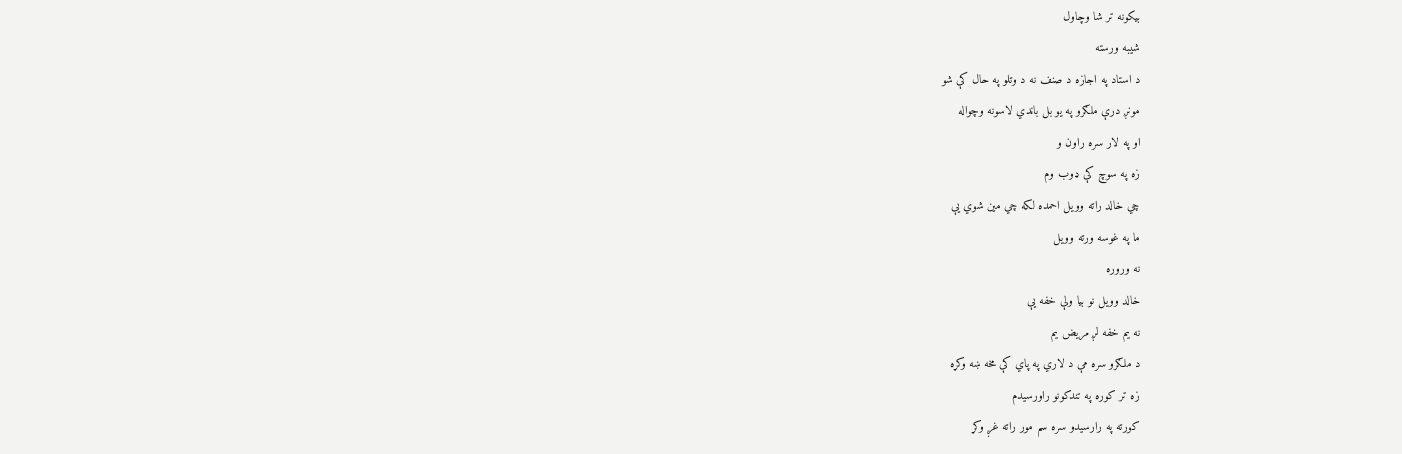بیکونه تر شا وچاول
شیبه ورسته
د استاد په اجازه د صنف نه د وتلو په حال کې شو
مونږ درې ملګرو په یو بل باندي لاسونه وچواله
او په لار سره راون و
زه په سوچ کې ډوب وم
چي خالد راته وویل احمده لکه چي مین شوي یې
ما په غوسه ورته وویل
نه وروره
خالد وویل نو بیا ولې خفه یې
نه یم خفه لږ مریض یم
د ملګرو سره مې د لاري په پاي کې مخه ښه وکړه
زه تر کوره په تندکونو راورسیدم
کورته په رارسیدو سره سم مور راته غږ وکړ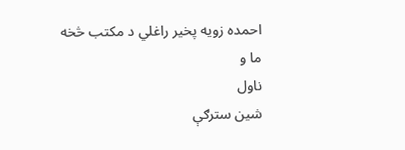احمده زویه پخیر راغلي د مکتب څخه
ما و
ناول
شین سترګې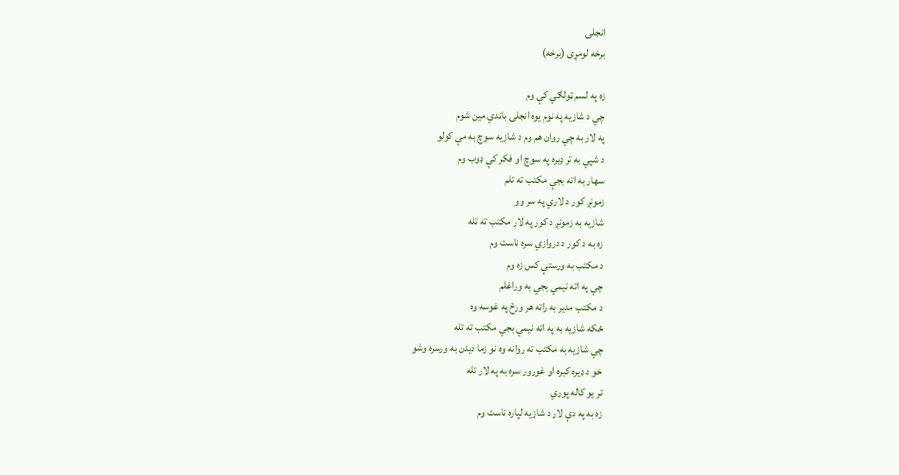انجلۍ
برخه لومړی (برخه)

زه په لسم ټولګي کې وم
چي د شازیه په نوم یوه انجلۍ باندي مین شوم
په لار به چي روان هم وم د شازیه سوچ به مې کولو
د شپي به تر ډیره په سوچ او فکر کې ډوب وم
سهار به اته بجې مکتب ته تلم
زمونږ کور د لاري په سر وو
شازیه به زمونږ د کور په لار مکتب ته تله
زه به د کور د دروازي سره ناست وم
د مکتب به ورستې کس زه وم
چي په اته نیمي بجي به وراغلم
د مکتب مدیر به راته هر ورځ په غوسه وه
ځکه شازیه به په اته نیمي بجي مکتب ته تله
چي شازیه به مکتب ته روانه وه نو زما دیدن به ورسره وشو
خو د ډیره کبره او غورور سره به په لار تله
تر یو کاله پوري
زه به په دې لار د شازیه لپاره ناست وم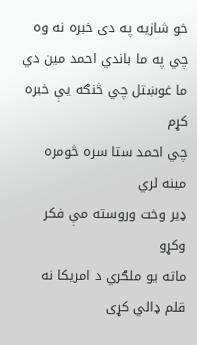خو شازیه په دی خبره نه وه
چي په ما باندي احمد مین دي
ما غوښتل چي څنګه یې خبره کړم
چي احمد ستا سره څومره مینه لري
ډیر وخت وروسته مې فکر وکړو
ماته یو ملګري د امریکا نه قلم ډالي کړی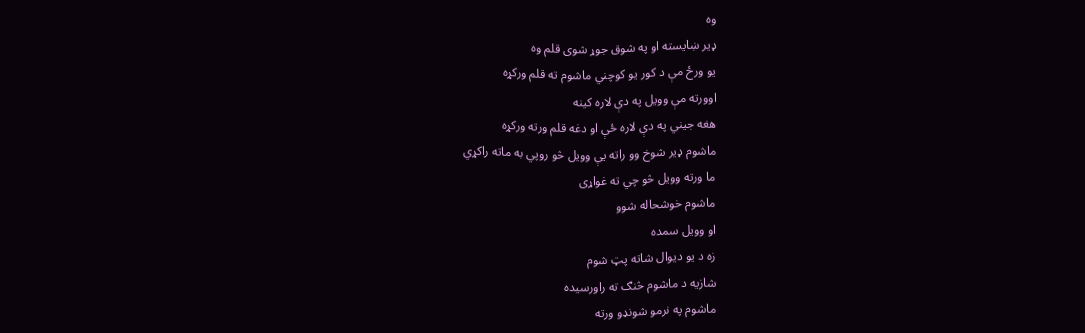وه
ډیر ښایسته او په شوق جوړ شوی قلم وه
یو ورځ مې د کور یو کوچني ماشوم ته قلم ورکړه
اوورته مې وویل په دې لاره کینه
هغه جیني په دې لاره ځې او دغه قلم ورته ورکړه
ماشوم ډیر شوخ وو راته یې وویل څو روپي به ماته راکړي
ما ورته وویل څو چي ته غواړی
ماشوم خوشحاله شوو
او وویل سمده
زه د یو دیوال شاته پټ شوم
شازیه د ماشوم څنګ ته راورسیده
ماشوم په نرمو شونډو ورته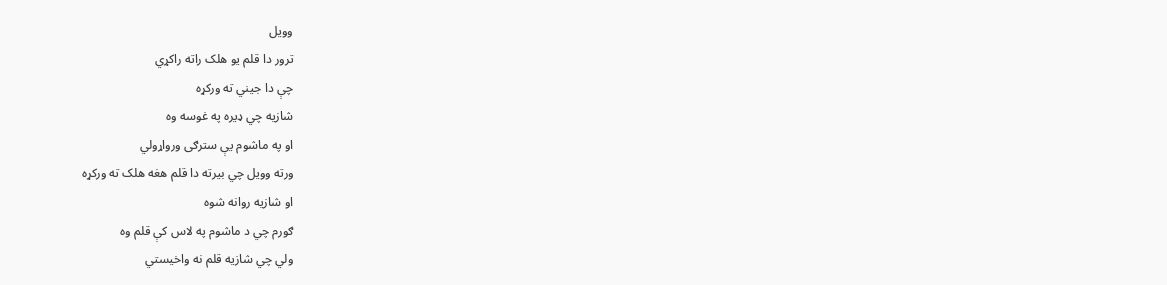وویل
ترور دا قلم یو هلک راته راکړي
چې دا جیني ته ورکړه
شازیه چي ډیره په غوسه وه
او په ماشوم یې سترګی ورواړولي
ورته وویل چي بیرته دا قلم هغه هلک ته ورکړه
او شازیه روانه شوه
ګورم چي د ماشوم په لاس کې قلم وه
ولي چي شازیه قلم نه واخیستي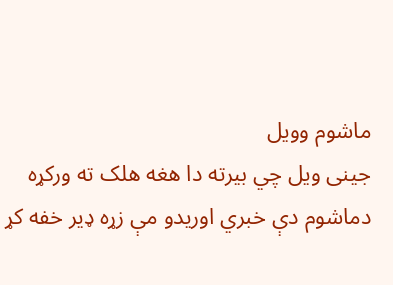ماشوم وویل
جینی ویل چي بیرته دا هغه هلک ته ورکړه
دماشوم دې خبري اوریدو مې زړه ډیر خفه کړ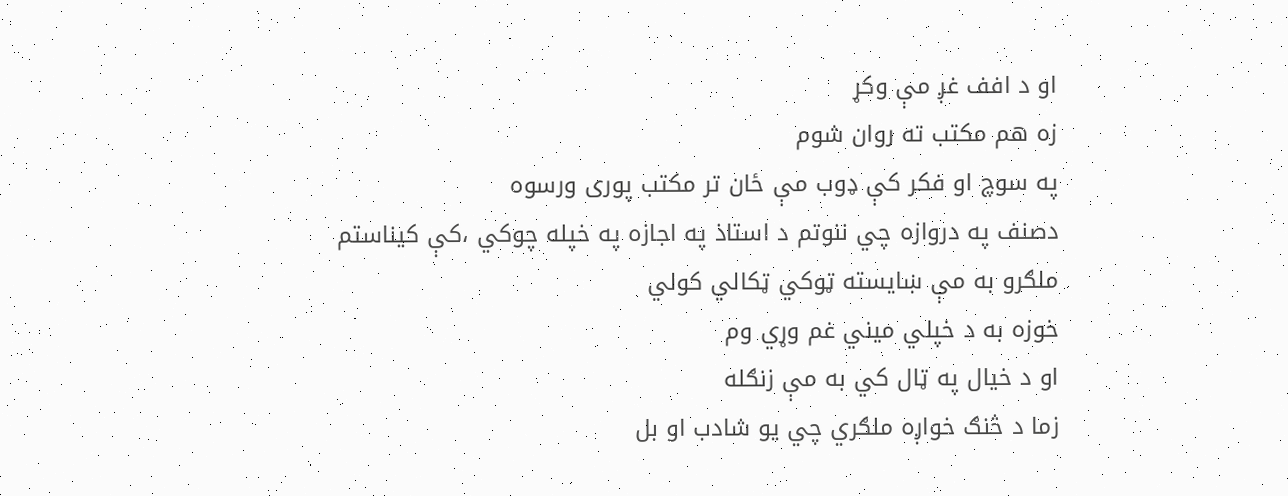او د افف غږ مې وکړ
زه هم مکتب ته روان شوم
په سوچ او فکر کې ډوب مې ځان تر مکتب پوری ورسوه
دصنف په دروازه چي ننوتم د استاذ په اجازه په خپله چوکي ،کې کیناستم
ملګرو به مې ښایسته ټوکي ټکالي کولي
خوزه به د خپلي میني غم وړي وم
او د خیال په ټال کي به مې زنګله
زما د څنګ خواږه ملګري چي یو شادب او بل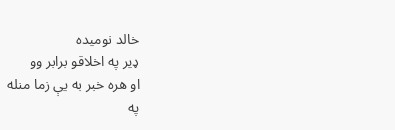خالد نومیده
ډیر په اخلاقو برابر وو
او هره خبر به یې زما منله
په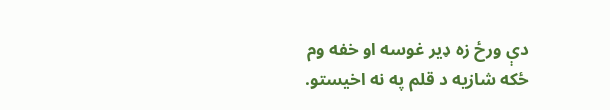دې ورځ زه ډیر غوسه او خفه وم
ځکه شازیه د قلم په نه اخیستو.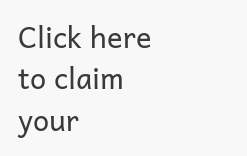Click here to claim your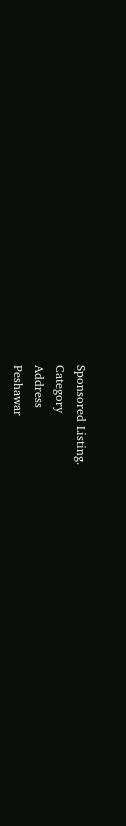Sponsored Listing.
Category
Address
Peshawar